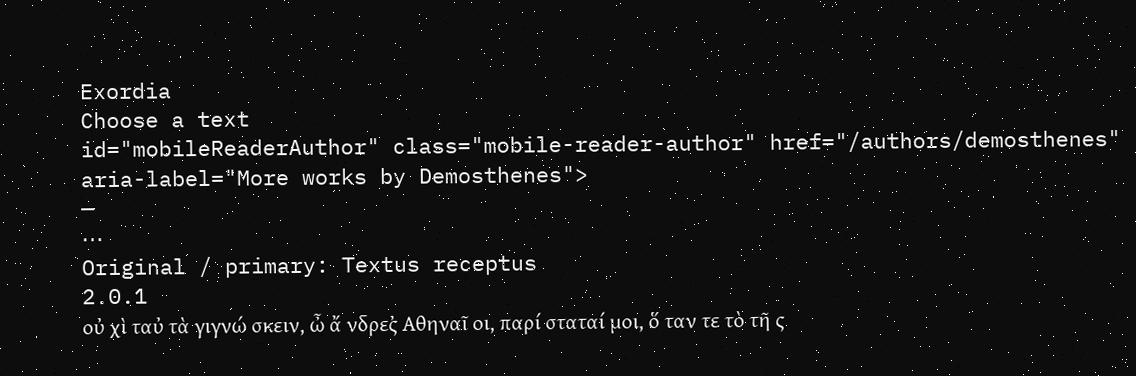Exordia
Choose a text
id="mobileReaderAuthor" class="mobile-reader-author" href="/authors/demosthenes" aria-label="More works by Demosthenes">
—
⋯
Original / primary: Textus receptus
2.0.1
οὐ χὶ ταὐ τὰ γιγνώ σκειν, ὦ ἄ νδρες̓ Αθηναῖ οι, παρί σταταί μοι, ὅ ταν τε τὸ τῆ ς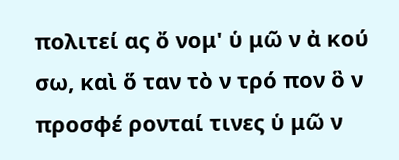πολιτεί ας ὄ νομ' ὑ μῶ ν ἀ κού σω, καὶ ὅ ταν τὸ ν τρό πον ὃ ν προσφέ ρονταί τινες ὑ μῶ ν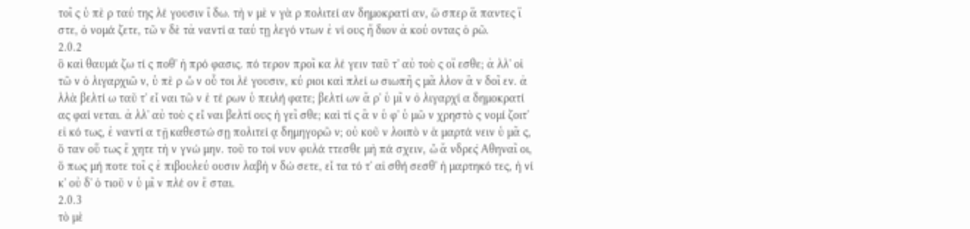τοῖ ς ὑ πὲ ρ ταύ της λέ γουσιν ἴ δω. τὴ ν μὲ ν γὰ ρ πολιτεί αν δημοκρατί αν, ὥ σπερ ἅ παντες ἴ στε, ὀ νομά ζετε, τῶ ν δὲ τἀ ναντί α ταύ τῃ λεγό ντων ἐ νί ους ἥ διον ἀ κού οντας ὁ ρῶ.
2.0.2
ὃ καὶ θαυμά ζω τί ς ποθ' ἡ πρό φασις. πό τερον προῖ κα λέ γειν ταῦ τ' αὐ τοὺ ς οἴ εσθε; ἀ λλ' οἱ τῶ ν ὀ λιγαρχιῶ ν, ὑ πὲ ρ ὧ ν οὗ τοι λέ γουσιν, κύ ριοι καὶ πλεί ω σιωπῆ ς μᾶ λλον ἂ ν δοῖ εν. ἀ λλὰ βελτί ω ταῦ τ' εἶ ναι τῶ ν ἑ τέ ρων ὑ πειλή φατε; βελτί ων ἄ ρ' ὑ μῖ ν ὀ λιγαρχί α δημοκρατί ας φαί νεται. ἀ λλ' αὐ τοὺ ς εἶ ναι βελτί ους ἡ γεῖ σθε; καὶ τί ς ἂ ν ὑ φ' ὑ μῶ ν χρηστὸ ς νομί ζοιτ' εἰ κό τως, ἐ ναντί α τῇ καθεστώ σῃ πολιτεί ᾳ δημηγορῶ ν; οὐ κοῦ ν λοιπὸ ν ἁ μαρτά νειν ὑ μᾶ ς, ὅ ταν οὕ τως ἔ χητε τὴ ν γνώ μην. τοῦ το τοί νυν φυλά ττεσθε μὴ πά σχειν, ὦ ἄ νδρες̓ Αθηναῖ οι, ὅ πως μή ποτε τοῖ ς ἐ πιβουλεύ ουσιν λαβὴ ν δώ σετε, εἶ τα τό τ' αἰ σθή σεσθ' ἡ μαρτηκό τες, ἡ νί κ' οὐ δ' ὁ τιοῦ ν ὑ μῖ ν πλέ ον ἔ σται.
2.0.3
τὸ μὲ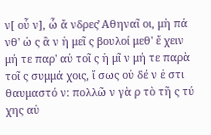ν[ οὖ ν], ὦ ἄ νδρες̓ Αθηναῖ οι, μὴ πά νθ' ὡ ς ἂ ν ἡ μεῖ ς βουλοί μεθ' ἔ χειν μή τε παρ' αὐ τοῖ ς ἡ μῖ ν μή τε παρὰ τοῖ ς συμμά χοις, ἴ σως οὐ δέ ν ἐ στι θαυμαστό ν: πολλῶ ν γὰ ρ τὸ τῆ ς τύ χης αὐ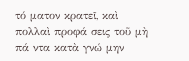τό ματον κρατεῖ, καὶ πολλαὶ προφά σεις τοῦ μὴ πά ντα κατὰ γνώ μην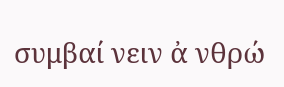συμβαί νειν ἀ νθρώ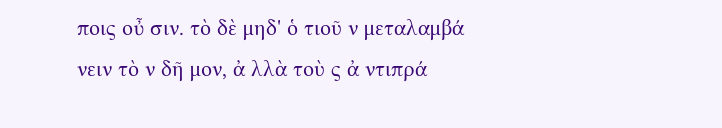ποις οὖ σιν. τὸ δὲ μηδ' ὁ τιοῦ ν μεταλαμβά νειν τὸ ν δῆ μον, ἀ λλὰ τοὺ ς ἀ ντιπρά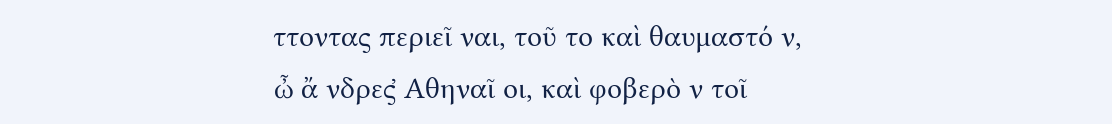ττοντας περιεῖ ναι, τοῦ το καὶ θαυμαστό ν, ὦ ἄ νδρες̓ Αθηναῖ οι, καὶ φοβερὸ ν τοῖ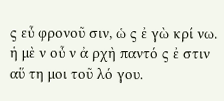ς εὖ φρονοῦ σιν, ὡ ς ἐ γὼ κρί νω. ἡ μὲ ν οὖ ν ἀ ρχὴ παντό ς ἐ στιν αὕ τη μοι τοῦ λό γου.